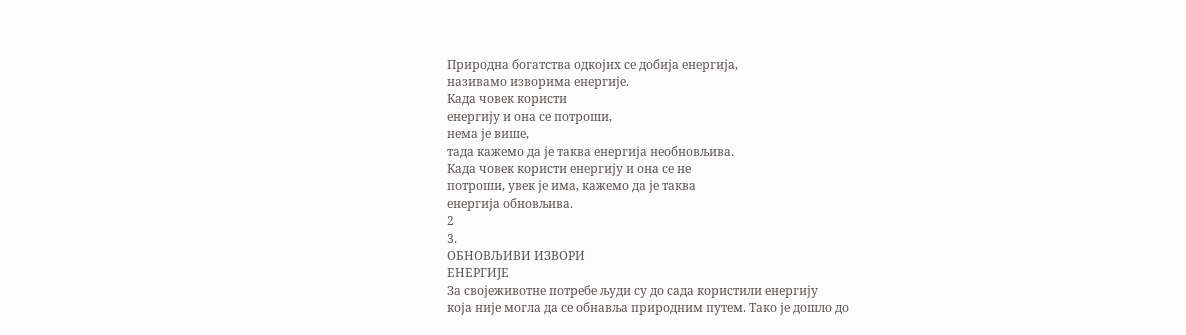Природна богатства одкојих се добија енергија,
називамо изворима енергије.
Када човек користи
енергију и она се потроши,
нема је више,
тада кажемо да је таква енергија необновљива.
Када човек користи енергију и она се не
потроши, увек је има, кажемо да је таква
енергија обновљива.
2
3.
ОБНОВЉИВИ ИЗВОРИ
ЕНЕРГИЈЕ
За својеживотне потребе људи су до сада користили енергију
која није могла да се обнавља природним путем. Тако је дошло до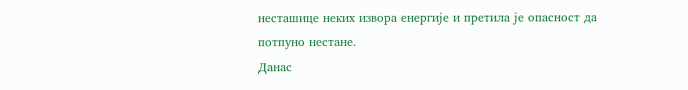несташице неких извора енергије и претила је опасност да
потпуно нестане.
Данас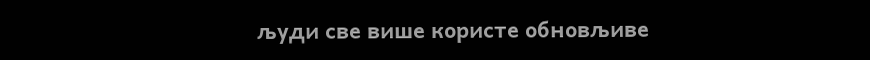људи све више користе обновљиве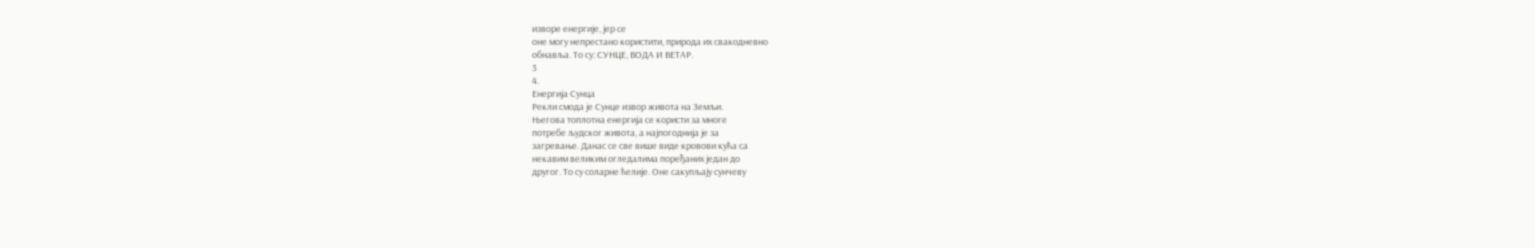изворе енергије, јер се
оне могу непрестано користити, природа их свакодневно
обнавља. То су: СУНЦЕ, ВОДА И ВЕТАР.
3
4.
Енергија Сунца
Рекли смода је Сунце извор живота на Земљи.
Његова топлотна енергија се користи за многе
потребе људског живота, а најпогоднија је за
загревање. Данас се све више виде кровови кућа са
некавим великим огледалима поређаних један до
другог. То су соларне ћелије. Оне сакупљају сунчеву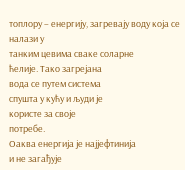топлору – енергију, загревају воду која се налази у
танким цевима сваке соларне
ћелије. Тако загрејана
вода се путем система
спушта у кућу и људи је
користе за своје
потребе.
Оаква енергија је најјефтинија
и не загађује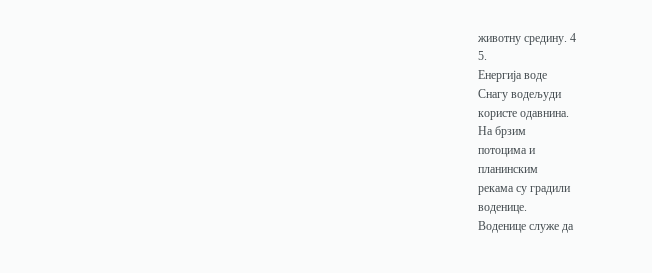животну средину. 4
5.
Енергија воде
Снагу водељуди
користе одавнина.
На брзим
потоцима и
планинским
рекама су градили
воденице.
Воденице служе да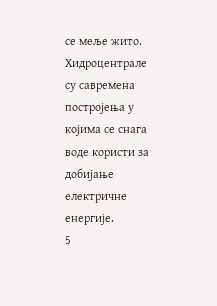се меље жито.
Хидроцентрале су савремена постројења у
којима се снага воде користи за добијање
електричне енергије.
5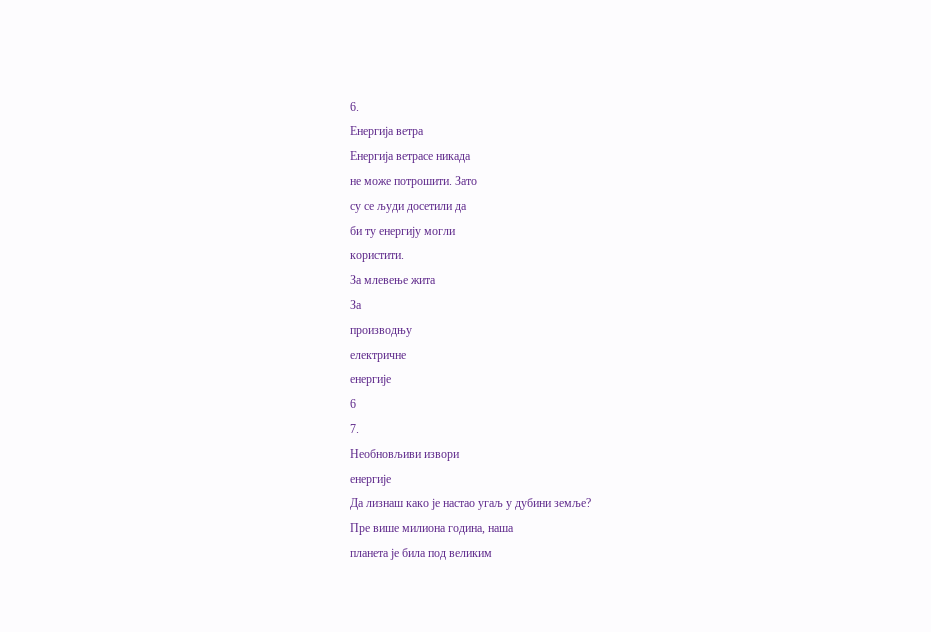6.
Енергија ветра
Енергија ветрасе никада
не може потрошити. Зато
су се људи досетили да
би ту енергију могли
користити.
За млевење жита
За
производњу
електричне
енергије
6
7.
Необновљиви извори
енергије
Да лизнаш како је настао угаљ у дубини земље?
Пре више милиона година, наша
планета је била под великим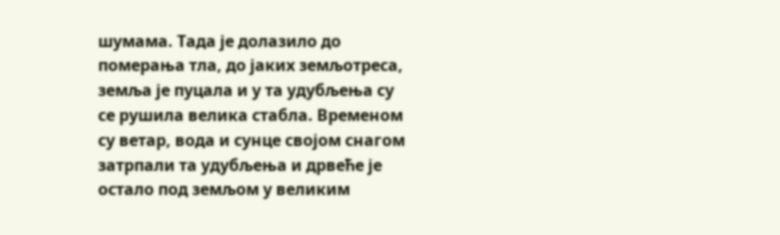шумама. Тада је долазило до
померања тла, до јаких земљотреса,
земља је пуцала и у та удубљења су
се рушила велика стабла. Временом
су ветар, вода и сунце својом снагом
затрпали та удубљења и дрвеће је
остало под земљом у великим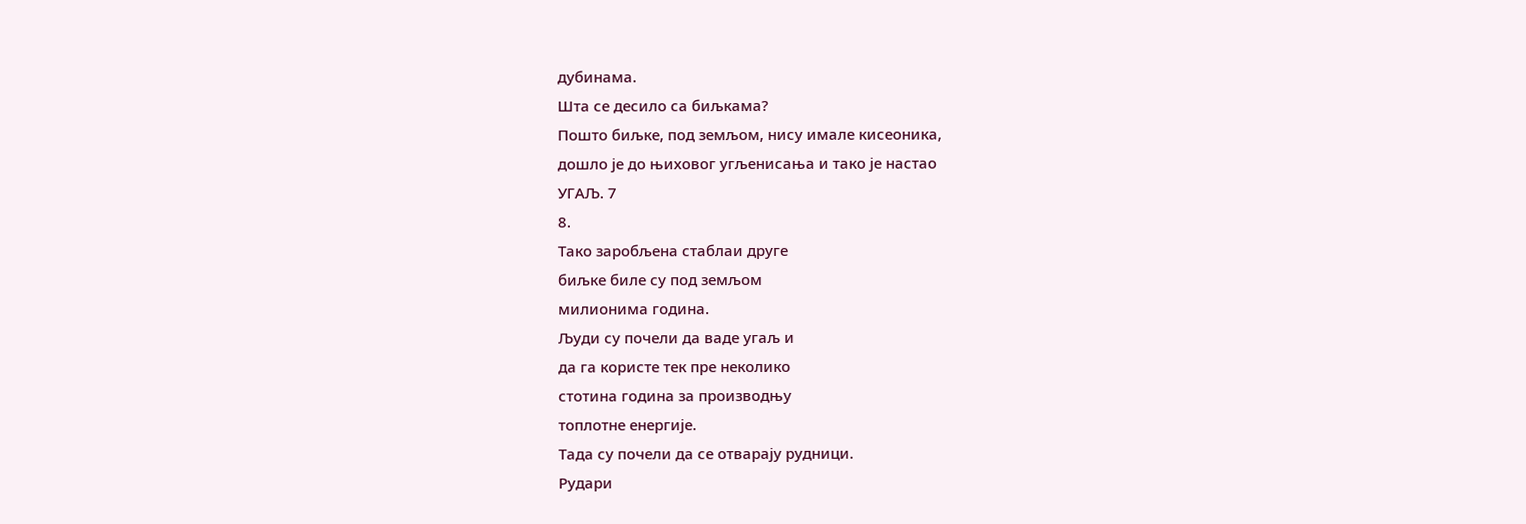дубинама.
Шта се десило са биљкама?
Пошто биљке, под земљом, нису имале кисеоника,
дошло је до њиховог угљенисања и тако је настао
УГАЉ. 7
8.
Тако заробљена стаблаи друге
биљке биле су под земљом
милионима година.
Људи су почели да ваде угаљ и
да га користе тек пре неколико
стотина година за производњу
топлотне енергије.
Тада су почели да се отварају рудници.
Рудари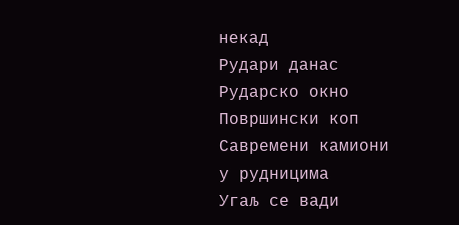некад
Рудари данас
Рударско окно
Површински коп
Савремени камиони
у рудницима
Угаљ се вади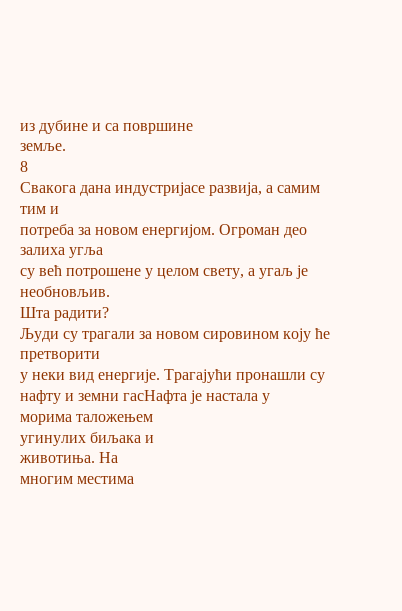из дубине и са површине
земље.
8
Свакога дана индустријасе развија, а самим тим и
потреба за новом енергијом. Огроман део залиха угља
су већ потрошене у целом свету, а угаљ је необновљив.
Шта радити?
Људи су трагали за новом сировином коју ће претворити
у неки вид енергије. Трагајући пронашли су
нафту и земни гасНафта је настала у
морима таложењем
угинулих биљака и
животиња. На
многим местима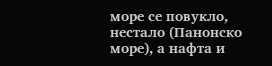море се повукло,
нестало (Панонско
море), а нафта и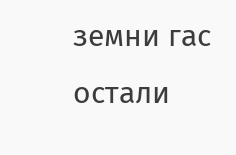земни гас остали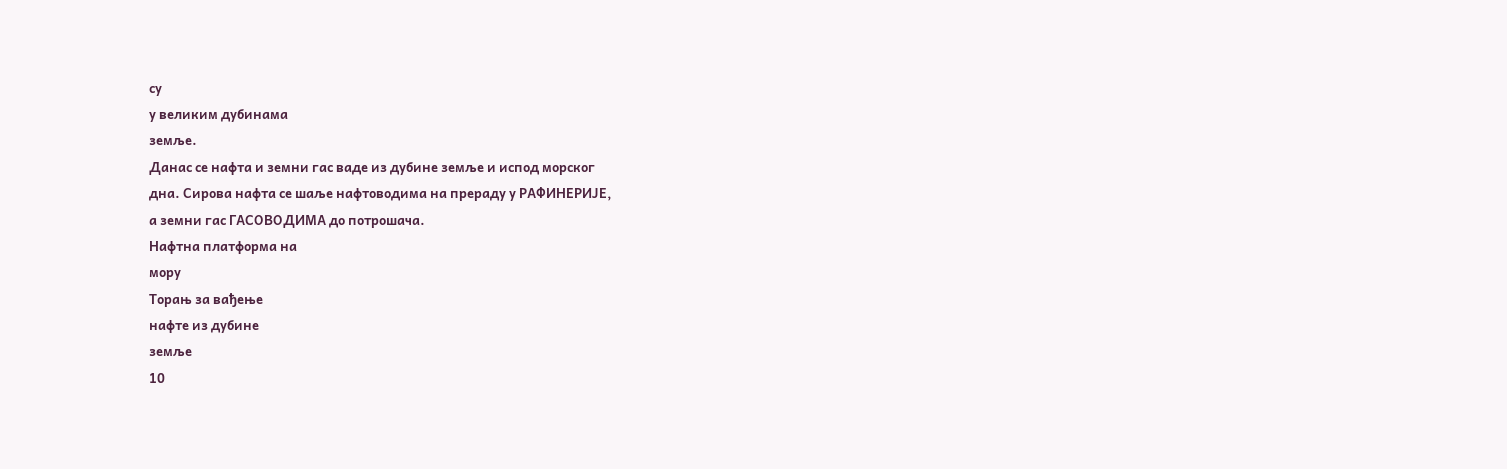су
у великим дубинама
земље.
Данас се нафта и земни гас ваде из дубине земље и испод морског
дна. Сирова нафта се шаље нафтоводима на прераду у РАФИНЕРИЈЕ,
а земни гас ГАСОВОДИМА до потрошача.
Нафтна платформа на
мору
Торањ за вађење
нафте из дубине
земље
10